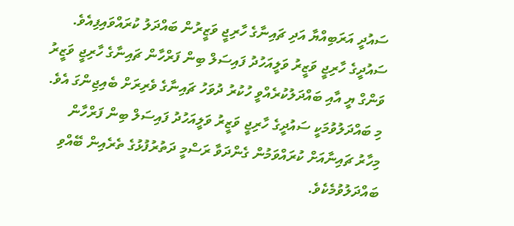ސައުދީ އަރަބިއްޔާ އަދި ޗައިނާގެ ހާރިޖީ ވަޒީރުން ބައްދަލު ކުރައްވައިފިއެވެ.
ސައުދީގެ ހާރިޖީ ވަޒީރު ވަލީއަހުދު ފައިސަލް ބިން ފަރްހާން ޗައިނާގެ ހާރިޖީ ވަޒީރު ވަންގް ޔީ އާއި ބައްދަލުކުރެއްވީ ހުކުރު ދުވަހު ޗައިނާގެ ވެރިރަށް ބެއިޖިންގަ އެވެ. މި ބައްދަލުވުމަކީ ސައުދީގެ ހާރިޖީ ވަޒީރު ވަލީއަހުދު ފައިސަލް ބިން ފަރްހާން މިހާރު ޗައިނާއަށް ކުރައްވަމުން ގެންދަވާ ރަސްމީ ދަތުރުފުޅުގެ ތެރެއިން ބޭއްވި ބައްދަލުވުމެކެވެ.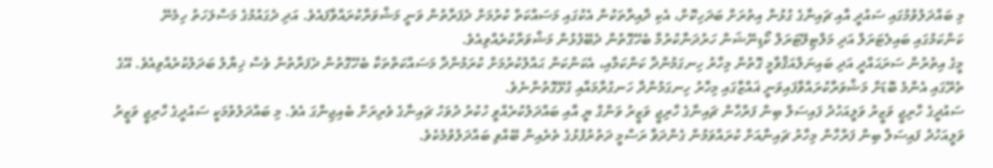މި ބައްދަލުވުމުގައި ސައުދީ އާއި ޗައިނާގެ ގުޅުން އިތުރަށް ބަދަހިކޮށް، އެކި ދާއިރާތަކުން އެކުގައި މަސައްކަތް ކުރުމަށް ދެފަރާތުން ވަނީ މަޝްވަރާކުރައްވާފައެވެ. އަދި ދެގައުމުގެ މަސްލަހަތު ހިމެނޭ ކަންކަމުގައި ބައިލެޓަރަލް އަދި މަލްޓިލޭޓަރަލް ކޯޑިނޭޝަން ހަރުދަނާކުރުމާ ބެހޭގޮތުން ދެބޭފުޅުން މަޝްވަރާކުރެއްވިއެވެ.
މީގެ އިތުރުން ސަރަޙައްދީ އަދި ބައިނަލްއަޤްވާމީ ގޮތުން މިހާރު ހިނގަމުންދާ ކަންކަމާއި، އެކަންކަން ޙައްލުކުރުމަށް ކުރަމުންދާ މަސައްކަތްތަކާ ބެހޭގޮތުން ދެފަރާތުން ވެސް ޚިޔާލު ބަދަލުކުރެއްވިއެވެ. އޭގެ ތެރޭގައި އެންމެ ބޮޑަށް މަޝްވަރާކުރައްވާފައިވަނީ ޣައްޒާގައި މިހާރު ހިނގަމުންދާ ހަނގުރާމައާއި ގުޅޭގޮތުންނެވެ.
ސައުދީގެ ހާރިޖީ ވަޒީރު ވަލީއަހުދު ފައިސަލް ބިން ފަރްހާން ޗައިނާގެ ހާރިޖީ ވަޒީރު ވަންގް ޔީ އާއި ބައްދަލުކުރެއްވީ ހުކުރު ދުވަހު ޗައިނާގެ ވެރިރަށް ބެއިޖިންގަ އެވެ. މި ބައްދަލުވުމަކީ ސައުދީގެ ހާރިޖީ ވަޒީރު ވަލީއަހުދު ފައިސަލް ބިން ފަރްހާން މިހާރު ޗައިނާއަށް ކުރައްވަމުން ގެންދަވާ ރަސްމީ ދަތުރުފުޅުގެ ތެރެއިން ބޭއްވި ބައްދަލުވުމެކެވެ.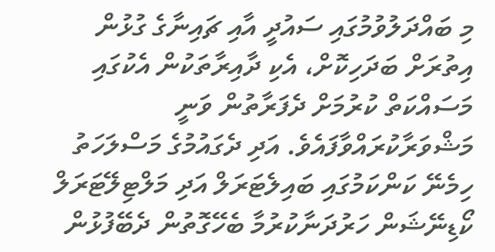މި ބައްދަލުވުމުގައި ސައުދީ އާއި ޗައިނާގެ ގުޅުން އިތުރަށް ބަދަހިކޮށް، އެކި ދާއިރާތަކުން އެކުގައި މަސައްކަތް ކުރުމަށް ދެފަރާތުން ވަނީ މަޝްވަރާކުރައްވާފައެވެ. އަދި ދެގައުމުގެ މަސްލަހަތު ހިމެނޭ ކަންކަމުގައި ބައިލެޓަރަލް އަދި މަލްޓިލޭޓަރަލް ކޯޑިނޭޝަން ހަރުދަނާކުރުމާ ބެހޭގޮތުން ދެބޭފުޅުން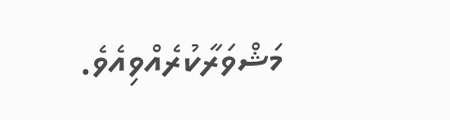މަޝްވަރާކުރެއްވިއެވެ.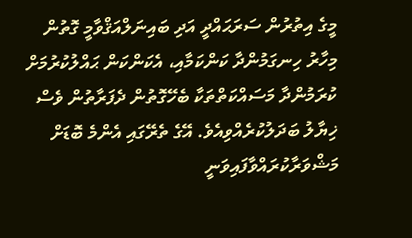މީގެ އިތުރުން ސަރަޙައްދީ އަދި ބައިނަލްއަޤްވާމީ ގޮތުން މިހާރު ހިނގަމުންދާ ކަންކަމާއި، އެކަންކަން ޙައްލުކުރުމަށް ކުރަމުންދާ މަސައްކަތްތަކާ ބެހޭގޮތުން ދެފަރާތުން ވެސް ޚިޔާލު ބަދަލުކުރެއްވިއެވެ. އޭގެ ތެރޭގައި އެންމެ ބޮޑަށް މަޝްވަރާކުރައްވާފައިވަނީ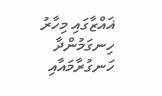ޣައްޒާގައި މިހާރު ހިނގަމުންދާ ހަނގުރާމައާއި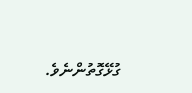ގުޅޭގޮތުންނެވެ.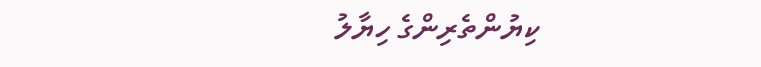ކިޔުންތެރިންގެ ހިޔާލު